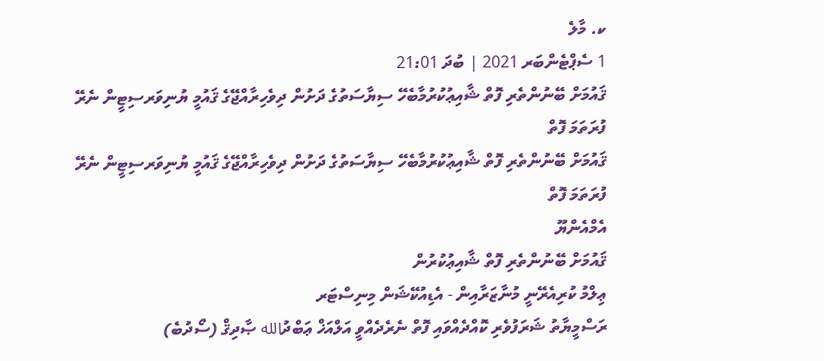ކ. މާލެ
1 ސެޕްޓެންބަރ 2021 | ބުދަ 21:01
ޤައުމަށް ބޭނުންތެރި ފޮތް ޝާއިޢުކުރުމާބެހޭ ސިޔާސަތުގެ ދަށުން ދިވެހިރާއްޖޭގެ ޤައުމީ ޔުނިވަރސިޓީން ނެރޭ ފުރަތަމަ ފޮތް
ޤައުމަށް ބޭނުންތެރި ފޮތް ޝާއިޢުކުރުމާބެހޭ ސިޔާސަތުގެ ދަށުން ދިވެހިރާއްޖޭގެ ޤައުމީ ޔުނިވަރސިޓީން ނެރޭ ފުރަތަމަ ފޮތް
އެމްއެންޔޫ
ޤައުމަށް ބޭނުންތެރި ފޮތް ޝާއިޢުކުރުން
ޢިލްމު ކުރިއެރޭނީ މުނާޒަރާއިން - އެޑިއުކޭޝަން މިނިސްޓަރ
ރަސްމީޔާތު ޝަރަފުވެރި ކޮއްދެއްވައި ފޮތް ނެރެދެއްވީ އަލްއަޚް ޢަބްދުالله ޞާދިޤް (ސޯދުބެ)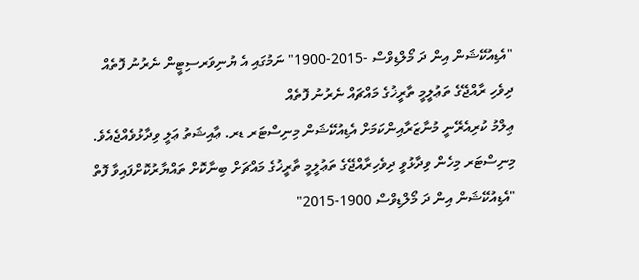"އެޑިއުކޭޝަން އިން ދަ މޯލްޑިވްސް -2015-1900" ނަމުގައި އެ ޔުނިވަރސިޓީން ނެރުނު ފޮތެއް
ދިވެހި ރާއްޖޭގެ ތަޢުލީމީ ތާރީޚުގެ މައްޗައް ނެރުނު ފޮތެއް
ޢިލްމު ކުރިއެރޭނީ މުނާޒަރާއިންކަމަށް އެޑިއުކޭޝަން މިނިސްޓަރ ޑރ. ޢާއިޝަތު ޢަލީ ވިދާޅުވެއްޖެއެވެ.
މިނިސްޓަރ މިހެން ވިދާޅުވީ ދިވެހިރާއްޖޭގެ ތަޢުލީމީ ތާރީޚުގެ މައްޗަށް ބިނާކޮށް ތައްޔާރުކޮށްފައިވާ ފޮތް "އެޑިއުކޭޝަން އިން ދަ މޯލްޑިވްސް 1900-2015"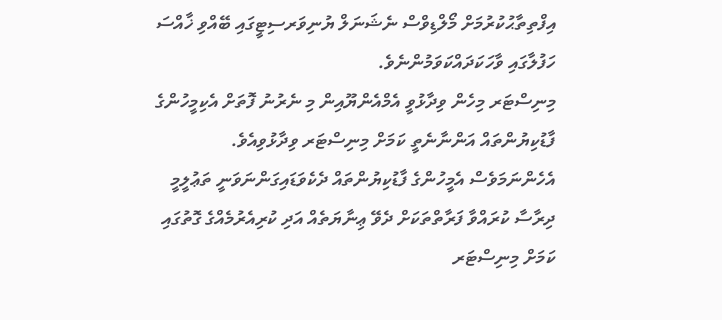އިފްތިތާޙުކުރުމަށް މޯލްޑިވްސް ނެޝަނަލް ޔުނިވަރސިޓީގައި ބޭއްވި ޚާއްސަ ހަފުލާގައި ވާހަކަދައްކަވަމުންނެވެ.
މިނިސްޓަރ މިހެން ވިދާޅުވީ އެމްއެންޔޫއިން މި ނެރުނު ފޮތަށް އެކިމީހުންގެ ފާޑުކިޔުންތައް އަންނާނެތީ ކަމަށް މިނިސްޓަރ ވިދާޅުވިއެވެ. އެހެންނަމަވެސް އެމީހުންގެ ފާޑުކިޔުންތައް ދެކެވަޑައިގަންނަވަނީ ތަޢުލީމީ ދިރާސާ ކުރައްވާ ފަރާތްތަކަށް ދެވޭ ޢިނާޔަތެއް އަދި ކުރިއެރުމެއްގެ ގޮތުގައި ކަމަށް މިނިސްޓަރ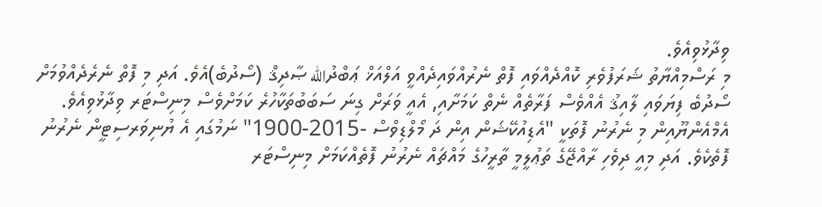ވިދާޅުވިއެވެ.
މި ރަސްމިއްޔާތު ޝަރަފުވެރި ކޮއްދެއްވައި ފޮތް ނެރުއްވައިދެއްވީ އަލްއަޚް ޢަބްދުالله ޞާދިޤް (ސޯދުބެ)އެވެ. އަދި މި ފޮތް ނެރެދެއްވުމަށް ސޯދުބެ ފިޔަވައި ލާއިޤު އެއްވެސް ފަރާތެއް ނެތް ކަމަށާއި, އެއީ ވަރަށް ގިނަ ސަބަބުތަކާހުރެ ކަމަށްވެސް މިނިސްޓަރ ވިދާޅުވިއެވެ.
އެމްއެންޔޫއިން މި ނެރުނު ފޮތަކީ "އެޑިއުކޭޝަން އިން ދަ މޯލްޑިވްސް -2015-1900" ނަމުގައި އެ ޔުނިވަރސިޓީން ނެރުނު ފޮތެކެވެ. އަދި މިއީ ދިވެހި ރާއްޖޭގެ ތަޢުލީމީ ތާރީހުގެ މައްޗައް ނެރުނު ފޮތެއްކަމަށް މިނިސްޓަރ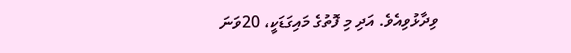ވިދާޅުވިއެވެ. އަދި މި ފޮތުގެ މައިގަޑަކީ، 20ވަނަ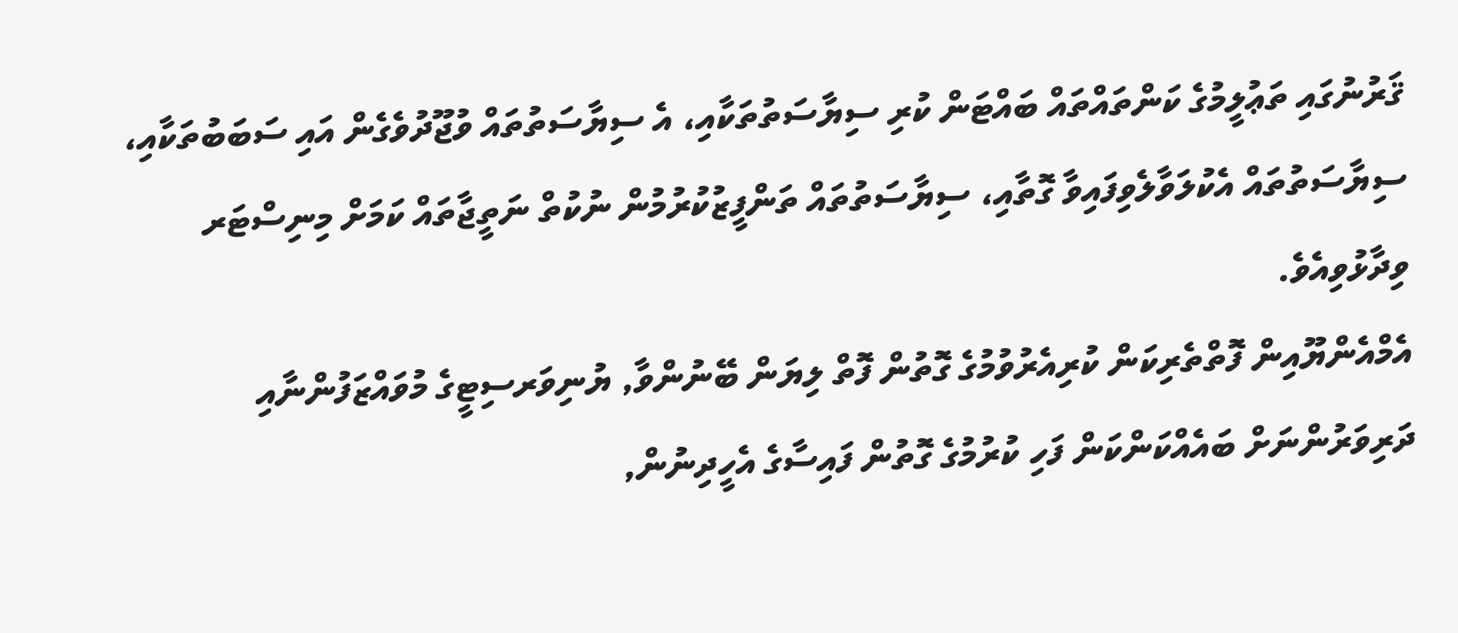ޤަރުނުގައި ތަޢުލީމުގެ ކަންތައްތައް ބައްޓަން ކުރި ސިޔާސަތުތަކާއި، އެ ސިޔާސަތުތައް ވުޖޫދުވެގެން އައި ސަބަބުތަކާއި، ސިޔާސަތުތައް އެކުލަވާލެވިފައިވާ ގޮތާއި، ސިޔާސަތުތައް ތަންފީޒުކުރުމުން ނުކުތް ނަތީޖާތައް ކަމަށް މިނިސްޓަރ ވިދާޅުވިއެވެ.
އެމްއެންޔޫއިން ފޮތްތެރިކަން ކުރިއެރުވުމުގެ ގޮތުން ފޮތް ލިޔަން ބޭނުންވާ, ޔުނިވަރސިޓީގެ މުވައްޒަފުންނާއި ދަރިވަރުންނަށް ބައެއްކަންކަން ފަހި ކުރުމުގެ ގޮތުން ފައިސާގެ އެހީދިނުން,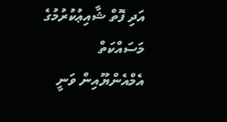އަދި ފޮތް ޝާއިޢުކުރުމުގެ މަސައްކަތް އެމްއެންޔޫއިން ވަނީ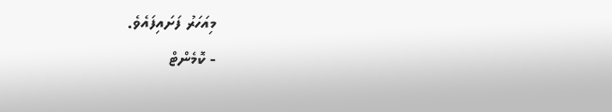މިއަހަރު ފަށައިފައެވެ.
- ކޮމެންޓް